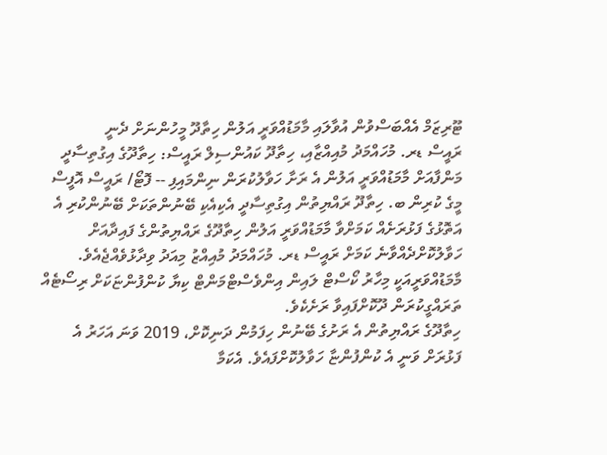ޓޫރިޒަމް އެއްބަސްވުން އުވާލައި މާމަޑުއްވަރީ އަލުން ހިތާދޫ މީހުންނަށް ދެނީ
ރައީސް ޑރ. މުހައްމަދު މުއިއްޒާއި، ހިތާދޫ ކައުންސިލް ރައީސް: ހިތާދޫގެ އިގުތިސާދީ މަންފާއަށް މާމަޑުއްވަރީ އަލުން އެ ރަށާ ހަވާލުކުރަން ނިންމައިފި -- ފޮޓޯ/ ރައީސް އޮފީސް
މީގެ ކުރިން ބ. ހިތާދޫ ރައްޔިތުން އިގުތިސާދީ އެކިއެކި ބޭނުންތަކަށް ބޭނުންކުރި އެ އަތޮޅުގެ ފަޅުރަށެއް ކަމަށްވާ މާމަޑުއްވަރީ އަލުން ހިތާދޫގެ ރައްޔިތުންގެ ފައިދާއަށް ހަވާލުކޮށްދެއްވާނެ ކަމަށް ރައީސް ޑރ. މުހައްމަދު މުއިއްޒު މިއަދު ވިދާޅުވެއްޖެއެވެ.
މާމަޑުއްވަރީއަކީ މިހާރު ކޯސްޓް ލައިން އިންވެސްޓްމަންޓް ކިޔާ ކުންފުންޏަކަށް ރިސޯޓެއް ތަރައްގީކުރަން ދޫކޮށްފައިވާ ރަށެކެވެ.
ހިތާދޫގެ ރައްޔިތުން އެ ރަށުގެ ބޭނުން ހިފަމުން ދަނިކޮށް، 2019 ވަނަ އަހަރު އެ ފަޅުރަށް ވަނީ އެ ކުންފުންޏާ ހަވާލުކޮށްފައެވެ. އެކަމާ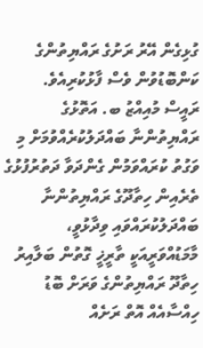ގުޅިގެން އޭރު ރަށުގެ ރައްޔިތުންގެ ކަންބޮޑުވުން ވެސް ފާޅުކުރިއެވެ.
ރައީސް މުއިއްޒު ބ. އަތޮޅުގެ ރައްޔިތުންނާ ބައްދަލުކުރެއްވުމަށް މި ވަގުތު ކުރައްވަމުން ގެންދަވާ ދަތުރުފުޅުގެ ތެރެއިން ހިތާދޫގެ ރައްޔިތުންނާ ބައްދަލުކުރައްވައި ވިދާޅުވީ، މާމަޑުއްވަރީއަކީ ތާރީޚީ ގޮތުން ބަލާއިރު ހިތާދޫ ރައްޔިތުންގެ ވަރަށް ބޮޑު ހިއްސާއެއް އޮތް ރަށެއް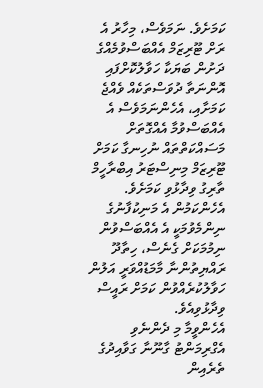ކަމަށެވެ. ނަމަވެސް، މިހާރު އެ ރަށް ޓޫރިޒަމް އެއްބަސްވުމެއްގެ ދަށުން ބަޔަކާ ހަވާލުކޮށްފައި އޮންނަތާ ދުވަސްތަކެއް ވެއްޖެ ކަމަށާއި، އެހެންނަމަވެސް އެ އެއްބަސްވުމާ އެއްގޮތަށް މަސައްކަތްތައް ނުހިނގާ ކަމަށް ޓޫރިޒަމް މިނިސްޓަރު އިބްރާހީމް ތާރިގު ވިދާޅުވި ކަމަށެވެ.
އެހެންކަމުން އެ މަނިކުފާނުގެ ނިންމެވުމަކީ އެ އެއްބަސްވުން ނިމުމަކަށް ގެނެސް، ހިތާދޫ ރައްޔިތުންނާ މާމަޑުއްވަރީ އަލުން ހަވާލުކުރެއްވުން ކަމަށް ރައީސް ވިދާޅުވިއެވެ.
އެހެންވީމާ މި ދެންނެވި އެގްރިމަންޓު ގާނޫނާ ގަވާއިދުގެ ތެރެއިން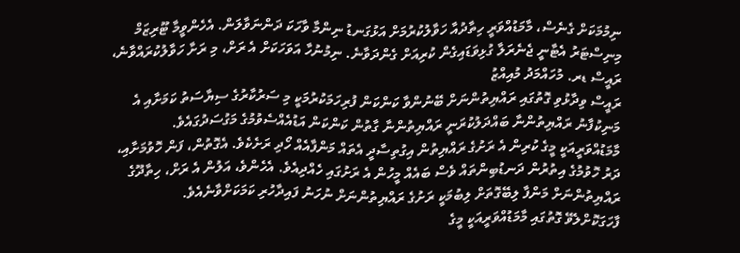ނިމުމަކަށް ގެނެސް، މާމަޑުއްވަރީ ހިތާދުއާ ހަވާލުކުރުމަށް އަޅުގަނޑު ނިންމާ ވާހަކަ ދަންނަވާލަން. އެހެންވީމާ ޓޫރިޒަމް މިނިސްޓަރު އެޓާނީ ޖެނެރަލާ ގުޅިވަޑައިގެން ކުރިއަށް ގެންދަވާނެ. ނިމުނުހާ އަވަހަކަށް އެ ރަށް، މި ރަށާ ހަވާލުކުރައްވާނެ، ރައީސް ޑރ. މުހައްމަދު މުއިއްޒު
ރައީސް ވިދާޅުވި ގޮތުގައި ރައްޔިތުންނަށް ބޭނުންވާ ކަންކަން ފުރިހަމަކުރުމަކީ މި ސަރުކާރުގެ ސިޔާސަތު ކަމަށާއި އެ މަނިކުފާނު ރައްޔިތުންނާ ބައްދަލުކުރަނީ ރައްޔިތުންނާ ގާތުން ކަންކަން އަޑުއެއްސެވުމުގެ މަގުސަދުގައެވެ.
މާމަޑުއްވަރީއަކީ މީގެ ކުރިން އެ ރަށުގެ ރައްޔިތުން އިގުތިސާދީ އެތައް މަންފާއެއް ހޯދި ރަށެކެވެ. އެގޮތުން، ފަން ހޮވުމަށާއި، ދަރު ހޮވުމުގެ އިތުރުން ދަނޑުބިންތައް ވެސް ބައެއް މީހުން އެ ރަށުގައި ހެއްދިއެވެ. އެހެންވެ، އަލުން އެ ރަށް، ހިތާދޫގެ ރައްޔިތުންނަށް މަންފާ ލިބޭގޮތަށް ލިބުމަކީ ރަށުގެ ރައްޔިތުންނަށް ނުހަނު ފައިދާހުރި ކަމަކަށްވާނެއެވެ.
ފާހަގަކޮށްލެވޭ ގޮތުގައި މާމަޑުއްވަރީއަކީ މީގެ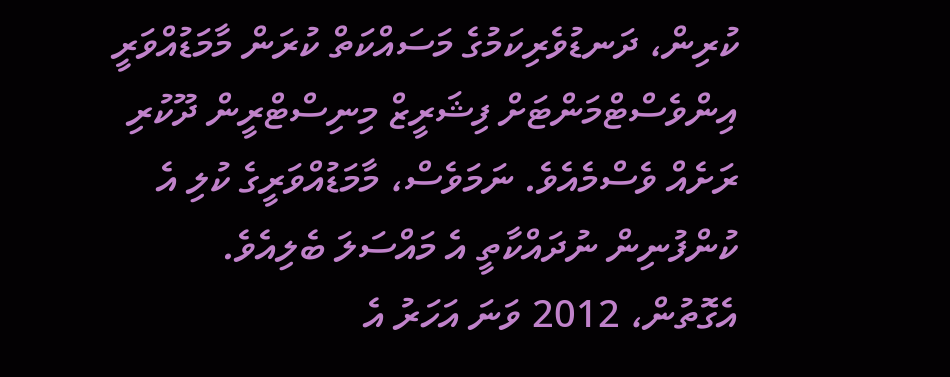ކުރިން، ދަނޑުވެރިކަމުގެ މަސައްކަތް ކުރަން މާމަޑުއްވަރީ އިންވެސްޓްމަންޓަށް ފިޝަރީޒް މިނިސްޓްރީން ދޫކުރި ރަށެއް ވެސްމެއެވެ. ނަމަވެސް، މާމަޑުއްވަރީގެ ކުލި އެ ކުންފުނިން ނުދައްކާތީ އެ މައްސަލަ ބެލިއެވެ.
އެގޮތުން، 2012 ވަނަ އަހަރު އެ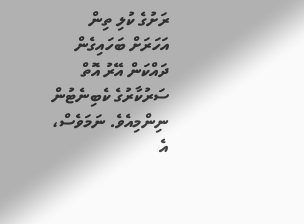ރަށުގެ ކުލި ތިން އަހަރަށް ބަހައިގެން ދައްކަން އޭރު އޮތް ސަރުކާރުގެ ކެބިނެޓުން ނިންމިއެވެ. ނަމަވެސް، އެ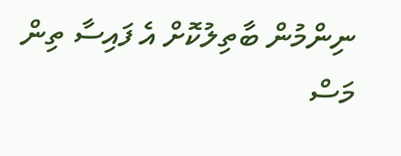ނިންމުން ބާތިލުކޮށް އެ ފައިސާ ތިން މަސް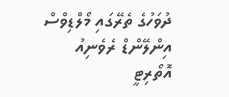ދުވަހުގެ ތެރޭގައި މޯލްޑިވްސް އިންލޭންޑް ރެވެނިއު އޮތޯރިޓީ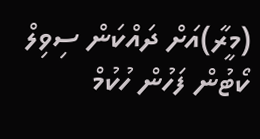(މީރާ)އަށް ދައްކަން ސިވިލް ކޯޓުން ފަހުން ހުކުމް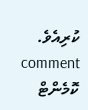ކުރިއެވެ.
comment ކޮމެންޓް